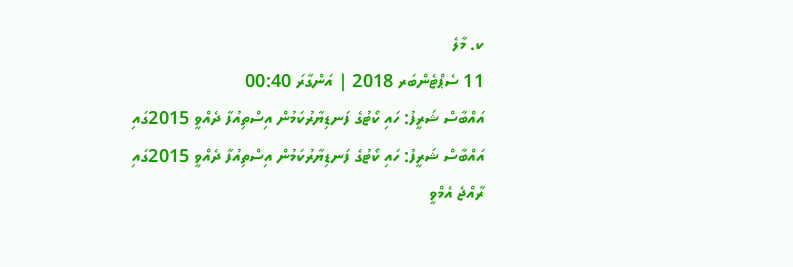ކ. މާލެ
11 ސެޕްޓެންބަރ 2018 | އަންގާރަ 00:40
އައްބާސް ޝަރީފު: ހައި ކޯޓުގެ ފަނޑިޔާރުކަމުން އިސްތިއުފާ ދެއްވީ 2015ގައި
އައްބާސް ޝަރީފު: ހައި ކޯޓުގެ ފަނޑިޔާރުކަމުން އިސްތިއުފާ ދެއްވީ 2015ގައި
ރާއްޖެ އެމްވީ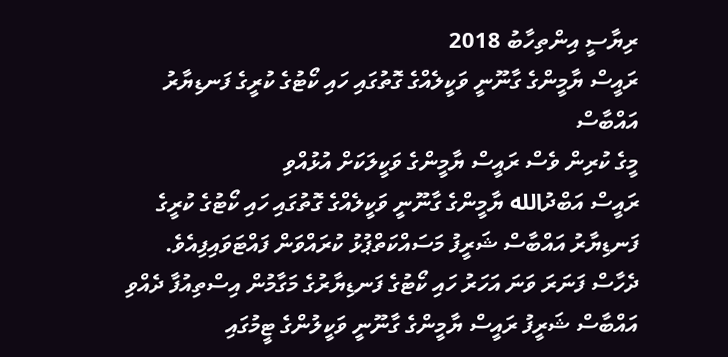ރިޔާސީ އިންތިހާބު 2018
ރައީސް ޔާމީންގެ ގާނޫނީ ވަކީލެއްގެ ގޮތުގައި ހައި ކޯޓުގެ ކުރީގެ ފަނޑިޔާރު އައްބާސް
މީގެ ކުރިން ވެސް ރައީސް ޔާމީންގެ ވަކީލަކަށް އުޅުއްވި
ރައީސް އަބްދުالله ޔާމީންގެ ގާނޫނީ ވަކީލެއްގެ ގޮތުގައި ހައި ކޯޓުގެ ކުރީގެ ފަނޑިޔާރު އައްބާސް ޝަރީފު މަސައްކަތްޕުޅު ކުރައްވަން ފައްޓަވައިފިއެވެ.
ދެހާސް ފަނަރަ ވަނަ އަހަރު ހައި ކޯޓުގެ ފަނޑިޔާރުގެ މަގާމުން އިސްތިއުފާ ދެއްވި އައްބާސް ޝަރީފު ރައީސް ޔާމީންގެ ގާނޫނީ ވަކީލުންގެ ޓީމުގައި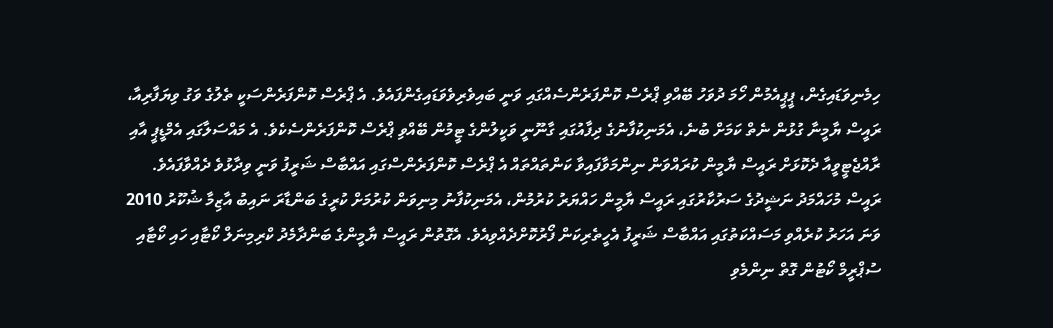ހިމެނިވަޑައިގެން، ޕީޕީއެމުން ހޯމަ ދުވަހު ބޭއްވި ޕްރެސް ކޮންފަރެންސެއްގައި ވަނީ ބައިވެރިވެވަޑައިގެންފައެވެ. އެ ޕްރެސް ކޮންފަރެންސަކީ ތެލުގެ ވަގު ވިޔަފާރިއާ، ރައީސް ޔާމީނާ ގުޅުން ނެތް ކަމަށް ބުނެ، އެމަނިކުފާނުގެ ދިފާއުގައި ގާނޫނީ ވަކީލުންގެ ޓީމުން ބޭއްވި ޕްރެސް ކޮންފަރެންސެކެވެ. އެ މައްސަލާގައި އެމްޑީޕީ އާއި ރާއްޖެޓީވީއާ ދެކޮޅަށް ރައީސް ޔާމީން ކުރައްވަން ނިންމަވާފައިވާ ކަންތައްތައް އެ ޕްރެސް ކޮންފަރެންސްގައި އައްބާސް ޝަރީފު ވަނީ ވިދާޅުވެ ދެއްވާފައެވެ.
ރައީސް މުހައްމަދު ނަޝީދުގެ ސަރުކާރުގައި ރައީސް ޔާމީން ހައްޔަރު ކުރުމުން، އެމަނިކުފާނު މިނިވަން ކުރުމަށް ކުރީގެ ބަންޑާރަ ނައިބު އާޒިމާ ޝުކޫރު 2010 ވަނަ އަހަރު ކުރެއްވި މަސައްކަތުގައި އައްބާސް ޝަރީފު އެހީތެރިކަން ފޯރުކޮށްދެއްވިއެވެ. އެގޮތުން ރައީސް ޔާމީންގެ ބަންދާމެދު ކްރިމިނަލް ކޯޓާއި ހައި ކޯޓާއި ސުޕްރީމް ކޯޓުން ގޮތް ނިންމެވި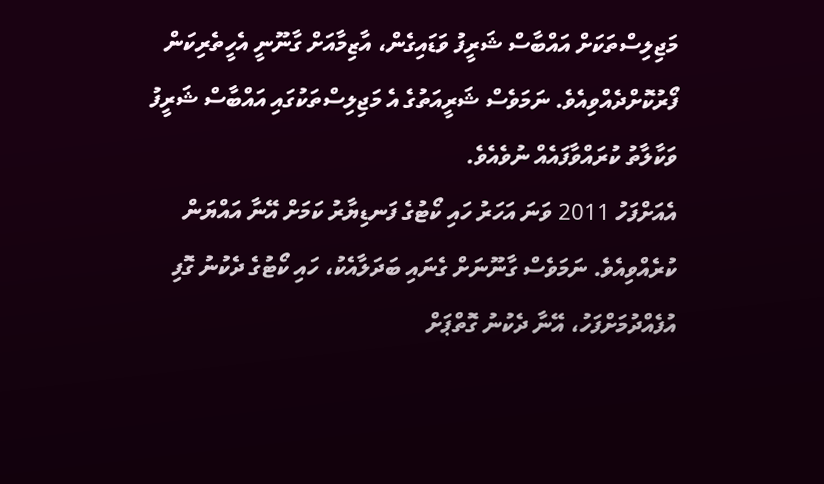މަޖިލިސްތަކަށް އައްބާސް ޝަރީފު ވަޑައިގެން، އާޒިމާއަށް ގާނޫނީ އެހީތެރިކަން ފޯރުކޮށްދެއްވިއެވެ. ނަމަވެސް ޝަރީއަތުގެ އެ މަޖިލިސްތަކުގައި އައްބާސް ޝަރީފު ވަކާލާތު ކުރައްވާފައެއް ނުވެއެވެ.
އެއަށްފަހު 2011 ވަނަ އަހަރު ހައި ކޯޓުގެ ފަނޑިޔާރު ކަމަށް އޭނާ އައްޔަން ކުރެއްވިއެވެ. ނަމަވެސް ގާނޫނަށް ގެނައި ބަދަލާއެކު، ހައި ކޯޓުގެ ދެކުނު ގޮފި އުފެއްދުމަށްފަހު، އޭނާ ދެކުނު ގޮތްޕަށް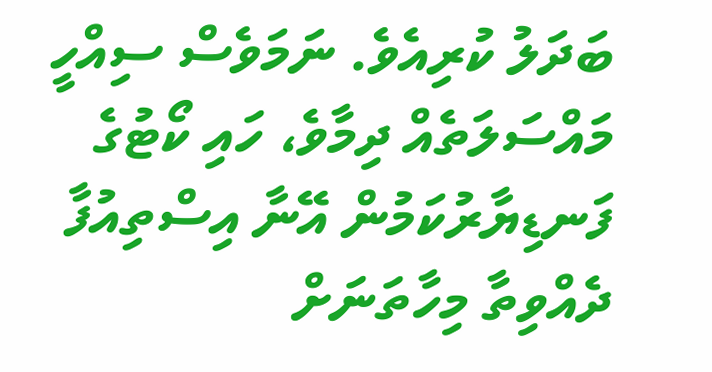ބަދަލު ކުރިއެވެ. ނަމަވެސް ސިއްހީ މައްސަލަތެއް ދިމާވެ، ހައި ކޯޓުގެ ފަނޑިޔާރުކަމުން އޭނާ އިސްތިއުފާ ދެއްވިތާ މިހާތަނަށް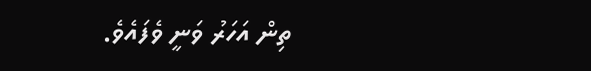ތިން އަހަރު ވަނީ ވެފައެވެ.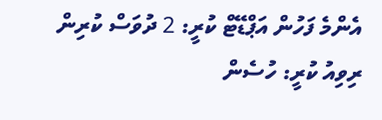އެންމެ ފަހުން އަޕްޑޭޓް ކުރީ: 2 ދުވަސް ކުރިން
ރިވިއު ކުރީ: ހުސެން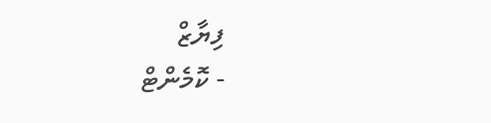ފިޔާޒް
- ކޮމެންޓް